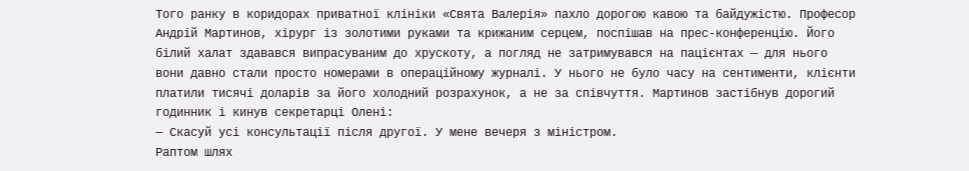Того ранку в коридорах приватної клініки «Свята Валерія» пахло дорогою кавою та байдужістю. Професор Андрій Мартинов, хірург із золотими руками та крижаним серцем, поспішав на прес-конференцію. Його білий халат здавався випрасуваним до хрускоту, а погляд не затримувався на пацієнтах — для нього вони давно стали просто номерами в операційному журналі. У нього не було часу на сентименти, клієнти платили тисячі доларів за його холодний розрахунок, а не за співчуття. Мартинов застібнув дорогий годинник і кинув секретарці Олені:
— Скасуй усі консультації після другої. У мене вечеря з міністром.
Раптом шлях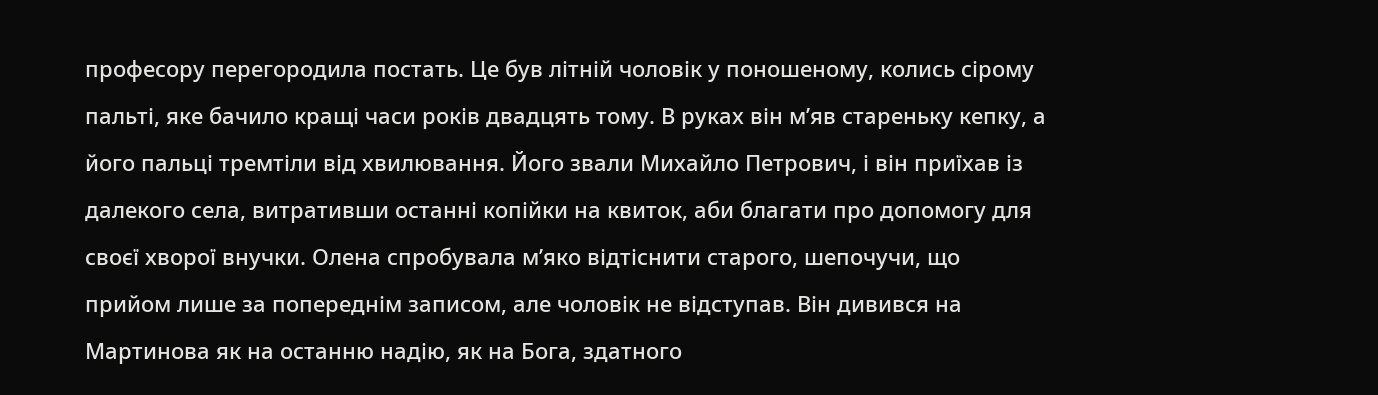професору перегородила постать. Це був літній чоловік у поношеному, колись сірому пальті, яке бачило кращі часи років двадцять тому. В руках він м’яв стареньку кепку, а його пальці тремтіли від хвилювання. Його звали Михайло Петрович, і він приїхав із далекого села, витративши останні копійки на квиток, аби благати про допомогу для своєї хворої внучки. Олена спробувала м’яко відтіснити старого, шепочучи, що прийом лише за попереднім записом, але чоловік не відступав. Він дивився на Мартинова як на останню надію, як на Бога, здатного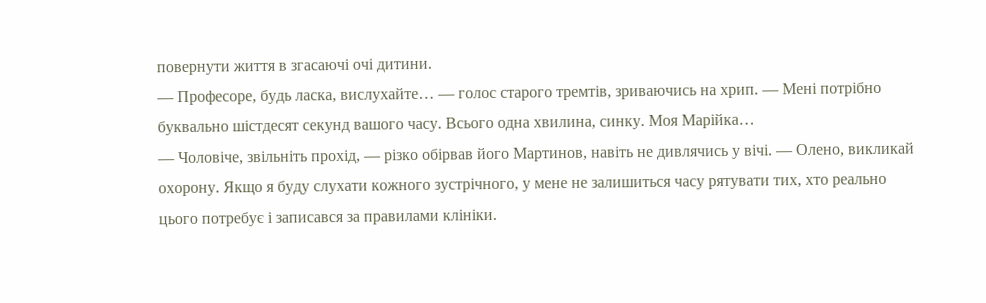повернути життя в згасаючі очі дитини.
— Професоре, будь ласка, вислухайте… — голос старого тремтів, зриваючись на хрип. — Мені потрібно буквально шістдесят секунд вашого часу. Всього одна хвилина, синку. Моя Марійка…
— Чоловіче, звільніть прохід, — різко обірвав його Мартинов, навіть не дивлячись у вічі. — Олено, викликай охорону. Якщо я буду слухати кожного зустрічного, у мене не залишиться часу рятувати тих, хто реально цього потребує і записався за правилами клініки.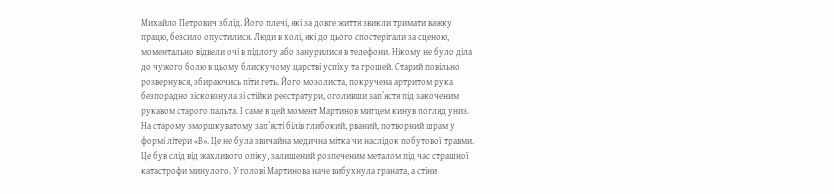Михайло Петрович зблід. Його плечі, які за довге життя звикли тримати важку працю, безсило опустилися. Люди в холі, які до цього спостерігали за сценою, моментально відвели очі в підлогу або занурилися в телефони. Нікому не було діла до чужого болю в цьому блискучому царстві успіху та грошей. Старий повільно розвернувся, збираючись піти геть. Його мозолиста, покручена артритом рука безпорадно зісковзнула зі стійки реєстратури, оголивши зап’ястя під закоченим рукавом старого пальта. І саме в цей момент Мартинов мигцем кинув погляд униз.
На старому зморшкуватому зап’ясті білів глибокий, рваний, потворний шрам у формі літери «В». Це не була звичайна медична мітка чи наслідок побутової травми. Це був слід від жахливого опіку, залишений розпеченим металом під час страшної катастрофи минулого. У голові Мартинова наче вибухнула граната, а стіни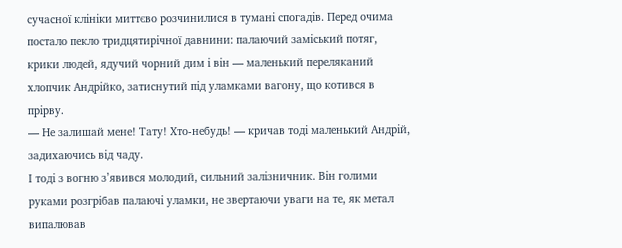сучасної клініки миттєво розчинилися в тумані спогадів. Перед очима постало пекло тридцятирічної давнини: палаючий заміський потяг, крики людей, ядучий чорний дим і він — маленький переляканий хлопчик Андрійко, затиснутий під уламками вагону, що котився в прірву.
— Не залишай мене! Тату! Хто-небудь! — кричав тоді маленький Андрій, задихаючись від чаду.
І тоді з вогню з’явився молодий, сильний залізничник. Він голими руками розгрібав палаючі уламки, не звертаючи уваги на те, як метал випалював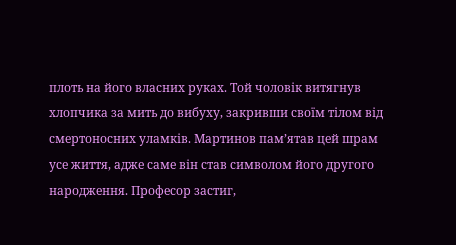плоть на його власних руках. Той чоловік витягнув хлопчика за мить до вибуху, закривши своїм тілом від смертоносних уламків. Мартинов пам’ятав цей шрам усе життя, адже саме він став символом його другого народження. Професор застиг,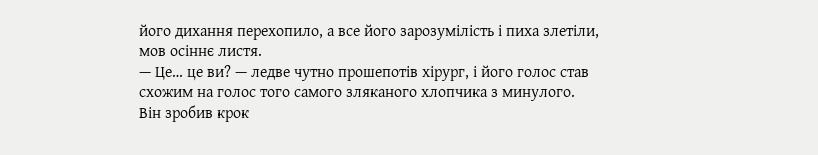його дихання перехопило, а все його зарозумілість і пиха злетіли, мов осіннє листя.
— Це… це ви? — ледве чутно прошепотів хірург, і його голос став схожим на голос того самого зляканого хлопчика з минулого.
Він зробив крок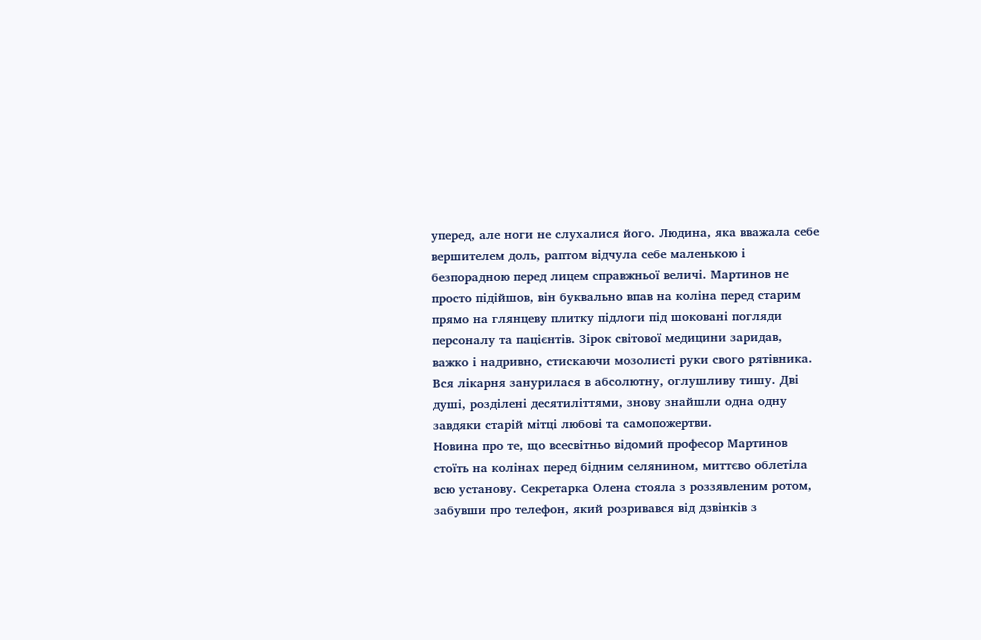уперед, але ноги не слухалися його. Людина, яка вважала себе вершителем доль, раптом відчула себе маленькою і безпорадною перед лицем справжньої величі. Мартинов не просто підійшов, він буквально впав на коліна перед старим прямо на глянцеву плитку підлоги під шоковані погляди персоналу та пацієнтів. Зірок світової медицини заридав, важко і надривно, стискаючи мозолисті руки свого рятівника. Вся лікарня занурилася в абсолютну, оглушливу тишу. Дві душі, розділені десятиліттями, знову знайшли одна одну завдяки старій мітці любові та самопожертви.
Новина про те, що всесвітньо відомий професор Мартинов стоїть на колінах перед бідним селянином, миттєво облетіла всю установу. Секретарка Олена стояла з роззявленим ротом, забувши про телефон, який розривався від дзвінків з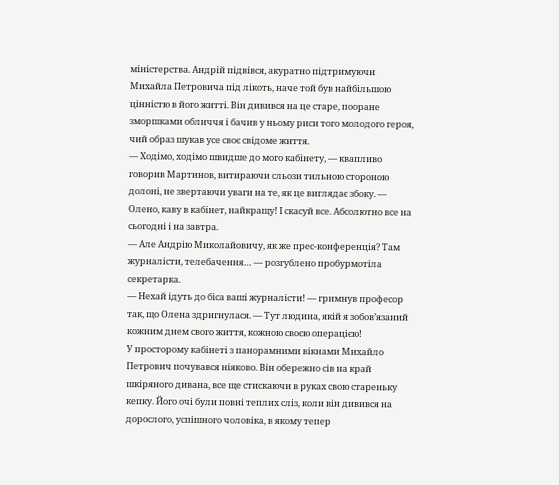міністерства. Андрій підвівся, акуратно підтримуючи Михайла Петровича під лікоть, наче той був найбільшою цінністю в його житті. Він дивився на це старе, пооране зморшками обличчя і бачив у ньому риси того молодого героя, чий образ шукав усе своє свідоме життя.
— Ходімо, ходімо швидше до мого кабінету, — квапливо говорив Мартинов, витираючи сльози тильною стороною долоні, не звертаючи уваги на те, як це виглядає збоку. — Олено, каву в кабінет, найкращу! І скасуй все. Абсолютно все на сьогодні і на завтра.
— Але Андрію Миколайовичу, як же прес-конференція? Там журналісти, телебачення… — розгублено пробурмотіла секретарка.
— Нехай ідуть до біса ваші журналісти! — гримнув професор так, що Олена здригнулася. — Тут людина, якій я зобов’язаний кожним днем свого життя, кожною своєю операцією!
У просторому кабінеті з панорамними вікнами Михайло Петрович почувався ніяково. Він обережно сів на край шкіряного дивана, все ще стискаючи в руках свою стареньку кепку. Його очі були повні теплих сліз, коли він дивився на дорослого, успішного чоловіка, в якому тепер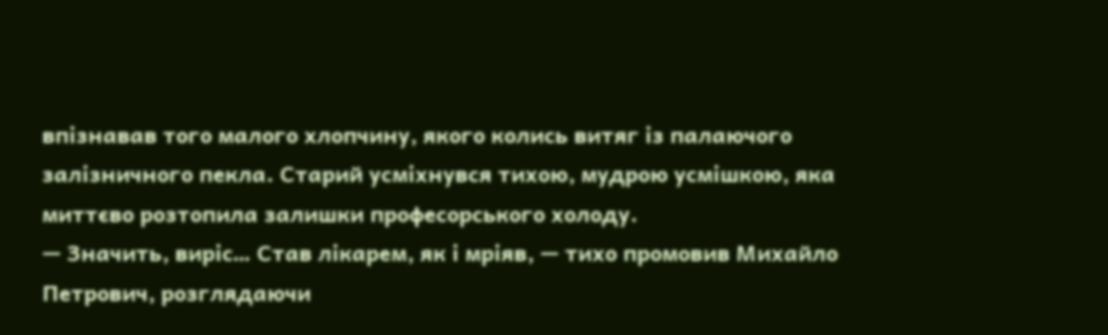впізнавав того малого хлопчину, якого колись витяг із палаючого залізничного пекла. Старий усміхнувся тихою, мудрою усмішкою, яка миттєво розтопила залишки професорського холоду.
— Значить, виріс… Став лікарем, як і мріяв, — тихо промовив Михайло Петрович, розглядаючи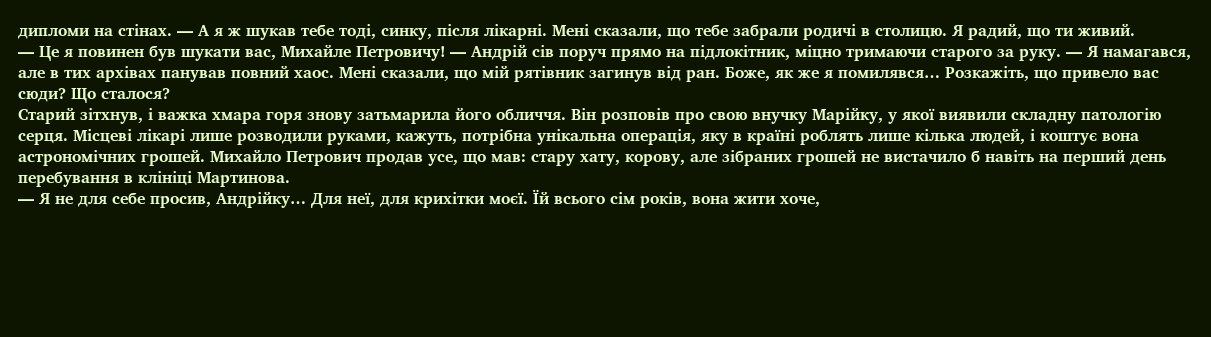дипломи на стінах. — А я ж шукав тебе тоді, синку, після лікарні. Мені сказали, що тебе забрали родичі в столицю. Я радий, що ти живий.
— Це я повинен був шукати вас, Михайле Петровичу! — Андрій сів поруч прямо на підлокітник, міцно тримаючи старого за руку. — Я намагався, але в тих архівах панував повний хаос. Мені сказали, що мій рятівник загинув від ран. Боже, як же я помилявся… Розкажіть, що привело вас сюди? Що сталося?
Старий зітхнув, і важка хмара горя знову затьмарила його обличчя. Він розповів про свою внучку Марійку, у якої виявили складну патологію серця. Місцеві лікарі лише розводили руками, кажуть, потрібна унікальна операція, яку в країні роблять лише кілька людей, і коштує вона астрономічних грошей. Михайло Петрович продав усе, що мав: стару хату, корову, але зібраних грошей не вистачило б навіть на перший день перебування в клініці Мартинова.
— Я не для себе просив, Андрійку… Для неї, для крихітки моєї. Їй всього сім років, вона жити хоче,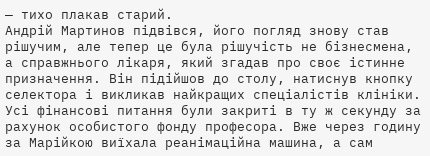— тихо плакав старий.
Андрій Мартинов підвівся, його погляд знову став рішучим, але тепер це була рішучість не бізнесмена, а справжнього лікаря, який згадав про своє істинне призначення. Він підійшов до столу, натиснув кнопку селектора і викликав найкращих спеціалістів клініки. Усі фінансові питання були закриті в ту ж секунду за рахунок особистого фонду професора. Вже через годину за Марійкою виїхала реанімаційна машина, а сам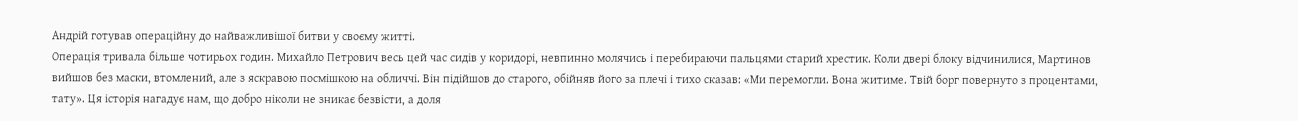Андрій готував операційну до найважливішої битви у своєму житті.
Операція тривала більше чотирьох годин. Михайло Петрович весь цей час сидів у коридорі, невпинно молячись і перебираючи пальцями старий хрестик. Коли двері блоку відчинилися, Мартинов вийшов без маски, втомлений, але з яскравою посмішкою на обличчі. Він підійшов до старого, обійняв його за плечі і тихо сказав: «Ми перемогли. Вона житиме. Твій борг повернуто з процентами, тату». Ця історія нагадує нам, що добро ніколи не зникає безвісти, а доля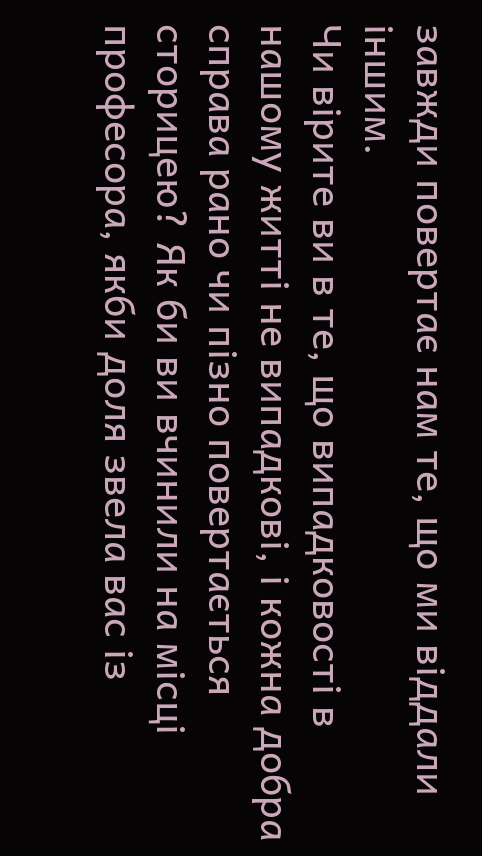завжди повертає нам те, що ми віддали іншим.
Чи вірите ви в те, що випадковості в нашому житті не випадкові, і кожна добра справа рано чи пізно повертається сторицею? Як би ви вчинили на місці професора, якби доля звела вас із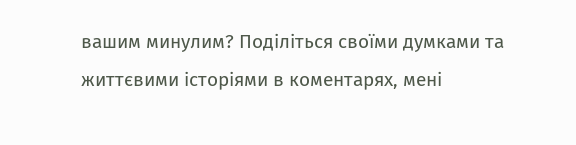вашим минулим? Поділіться своїми думками та життєвими історіями в коментарях, мені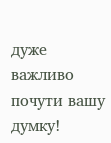дуже важливо почути вашу думку!